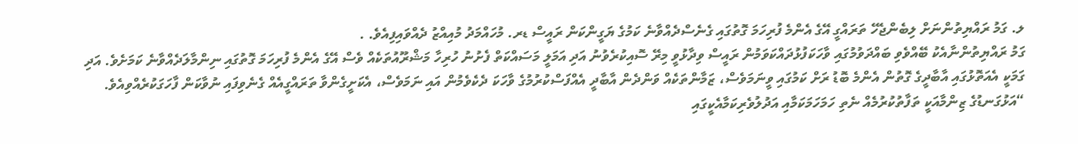ލ. ގަމު ރައްޔިތުންނަށް ލިބެންޖެހޭ ތަރައްގީ އޭގެ އެންމެ ފުރިހަމަ ގޮތުގައި ގެނެސްދެއްވާނެ ކަމުގެ ޔަގީންކަން ރައީސް ޑރ. މުހައްމަދު މުއިއްޒު ދެއްވައިފިއެވެ. .
ގަމު ރައްޔިތުންނާއެކު ބޭއްވެވި ބައްދަވުމުގައި ވާހަކަފުޅުދައްކަވަމުން ރައީސް ވިދާޅުވީ މިރޭ ސޮއިކުރެވުނު އަދި އަމަލީ މަސައްކަތް ފެށުނު ހުރިހާ މަޝްރޫއުތަކެއް ވެސް އޭގެ އެންމެ ފުރިހަމަ ގޮތުގައި ނިންމާލަދެއްވާނެ ކަމަށެވެ. އަދި ގަމަކީ އެއަތޮޅުގައި އާބާދީގެ ގޮތުން އެންމެ ބޮޑު ރަށް ކަމުގައި ވީނަމަވެސް، ޒަމާންތަކެއް ވަންދެން އާބާދީ އެއްފަސްކުރުމުގެ ވާހަކަ ދެކެވެމުން އައި ނަމަވެސް، އެކަށީގެންވާ ތަރައްގީއެއް ގެނެވިފައި ނުވާކަން ފާހަގަކުރެއްވިއެވެ.
“އަޅުގަނޑުގެ ޒިންމާއަކީ ތަފާތުކުރުމެއް ނެތި ހަމަހަމަކަމާއި އަދުލުވެރިކަމާއެކީގައި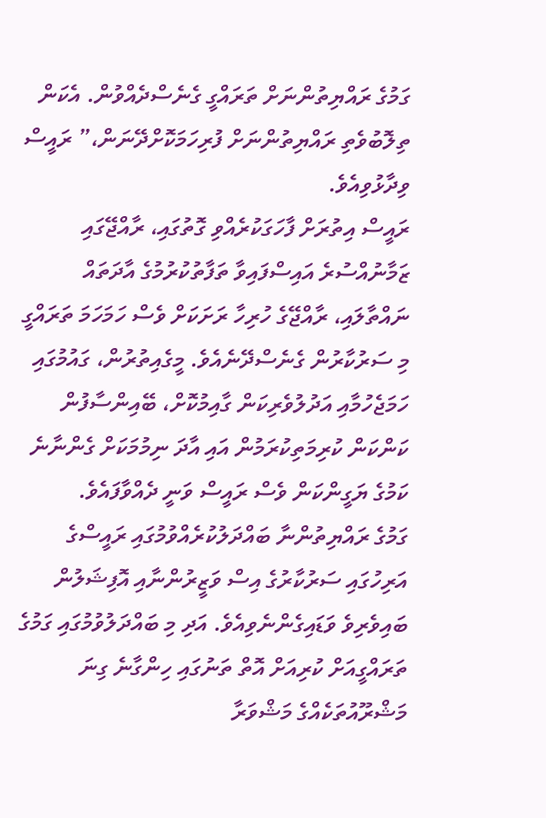ގަމުގެ ރައްޔިތުންނަށް ތަރައްގީ ގެނެސްދެއްވުން. އެކަން ތިލޮބުވެތި ރައްޔިތުންނަށް ފުރިހަމަކޮށްދޭނަން،” ރައީސް ވިދާޅުވިއެވެ.
ރައީސް އިތުރަށް ފާހަގަކުރެއްވި ގޮތުގައި، ރާއްޖޭގައި ޒަމާނުއްސުރެ އައިސްފައިވާ ތަފާތުކުރުމުގެ އާދަތައް ނައްތާލައި، ރާއްޖޭގެ ހުރިހާ ރަށަކަށް ވެސް ހަމަހަމަ ތަރައްގީ މި ސަރުކާރުން ގެނެސްދޭނެއެވެ. މީގެއިތުރުން، ގައުމުގައި ހަމަޖެހުމާއި އަދުލުވެރިކަން ގާއިމުކޮށް، ބޭއިންސާފުން ކަންކަން ކުރިމަތިކުރަމުން އައި އާދަ ނިމުމަކަށް ގެންނާނެ ކަމުގެ ޔަގީންކަން ވެސް ރައީސް ވަނީ ދެއްވާފައެވެ.
ގަމުގެ ރައްޔިތުންނާ ބައްދަލުކުރެއްވުމުގައި ރައީސްގެ އަރިހުގައި ސަރުކާރުގެ އިސް ވަޒީރުންނާއި އޮފިޝަލުން ބައިވެރިވެ ވަޑައިގެންނެވިއެވެ. އަދި މި ބައްދަލުވުމުގައި ގަމުގެ ތަރައްގީއަށް ކުރިއަށް އޮތް ތަނުގައި ހިންގާނެ ގިނަ މަޝްރޫއުތަކެއްގެ މަޝްވަރާ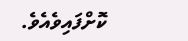ކޮށްފައިވެއެވެ.